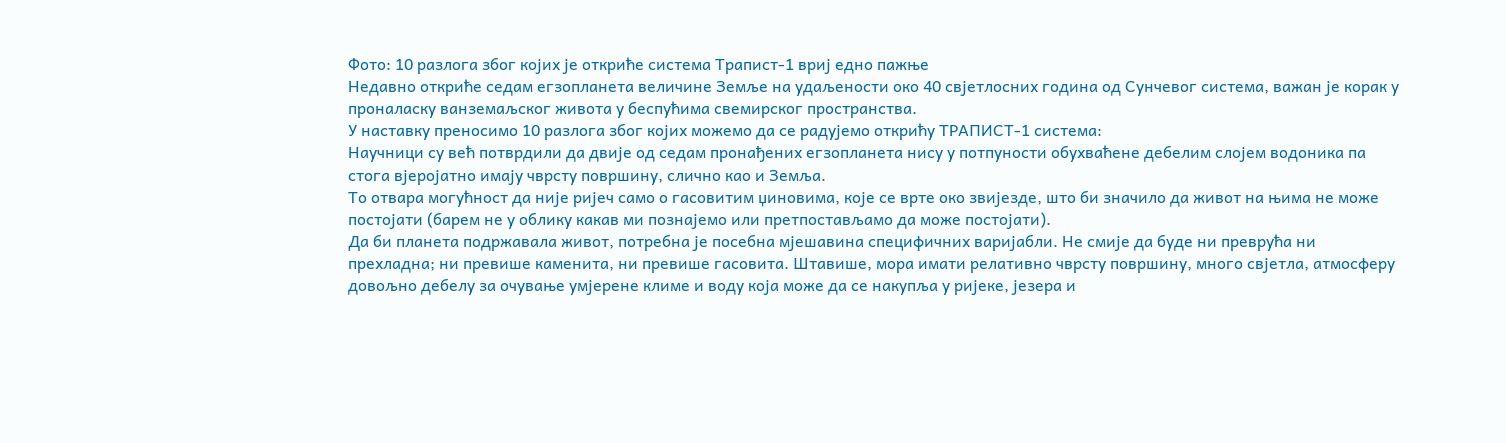Фото: 10 разлога због којих је откриће система Трапист-1 вриј едно пажње
Недавно откриће седам егзопланета величине Земље на удаљености око 40 свјетлосних година од Сунчевог система, важан је корак у проналаску ванземаљског живота у беспућима свемирског пространства.
У наставку преносимо 10 разлога због којих можемо да се радујемо открићу ТРАПИСТ-1 система:
Научници су већ потврдили да двије од седам пронађених егзопланета нису у потпуности обухваћене дебелим слојем водоника па стога вјеројатно имају чврсту површину, слично као и Земља.
То отвара могућност да није ријеч само о гасовитим џиновима, које се врте око звијезде, што би значило да живот на њима не може постојати (барем не у облику какав ми познајемо или претпостављамо да може постојати).
Да би планета подржавала живот, потребна је посебна мјешавина специфичних варијабли. Не смије да буде ни преврућа ни прехладна; ни превише каменита, ни превише гасовита. Штавише, мора имати релативно чврсту површину, много свјетла, атмосферу довољно дебелу за очување умјерене климе и воду која може да се накупља у ријеке, језера и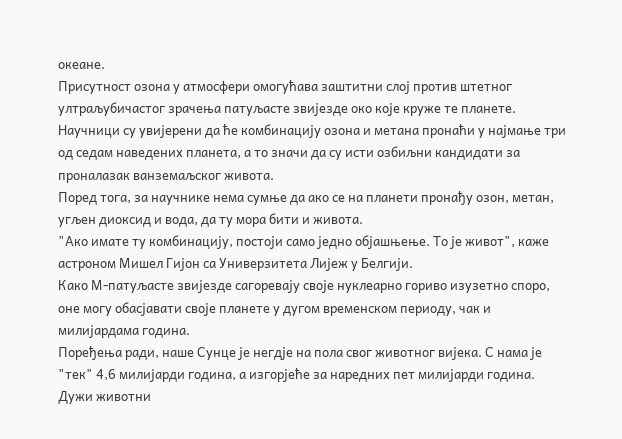океане.
Присутност озона у атмосфери омогућава заштитни слој против штетног ултраљубичастог зрачења патуљасте звијезде око које круже те планете.
Научници су увијерени да ће комбинацију озона и метана пронаћи у најмање три од седам наведених планета, а то значи да су исти озбиљни кандидати за проналазак ванземаљског живота.
Поред тога, за научнике нема сумње да ако се на планети пронађу озон, метан, угљен диоксид и вода, да ту мора бити и живота.
"Ако имате ту комбинацију, постоји само једно објашњење. То је живот", каже астроном Мишел Гијон са Универзитета Лијеж у Белгији.
Како М-патуљасте звијезде сагоревају своје нуклеарно гориво изузетно споро, оне могу обасјавати своје планете у дугом временском периоду, чак и милијардама година.
Поређења ради, наше Сунце је негдје на пола свог животног вијека. С нама је "тек" 4,6 милијарди година, а изгорјеће за наредних пет милијарди година.
Дужи животни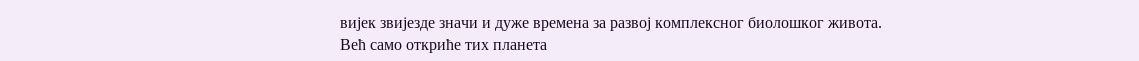вијек звијезде значи и дуже времена за развој комплексног биолошког живота.
Већ само откриће тих планета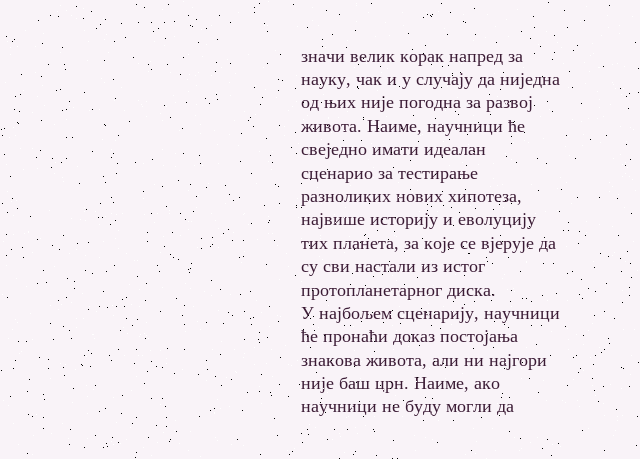значи велик корак напред за науку, чак и у случају да ниједна од њих није погодна за развој живота. Наиме, научници ће свеједно имати идеалан сценарио за тестирање разноликих нових хипотеза, највише историју и еволуцију тих планета, за које се вјерује да су сви настали из истог протопланетарног диска.
У најбољем сценарију, научници ће пронаћи доказ постојања знакова живота, али ни најгори није баш црн. Наиме, ако научници не буду могли да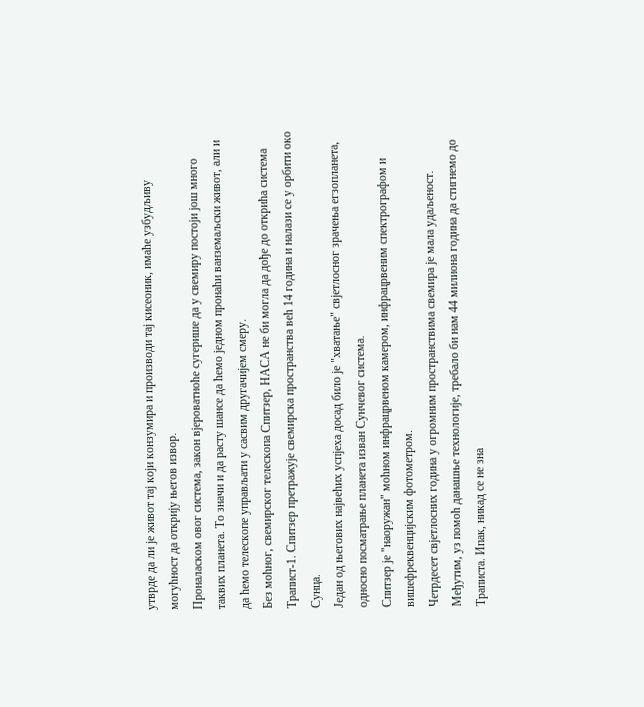утврде да ли је живот тај који конзумира и производи тај кисеоник, имаће узбудљиву могућност да открију његов извор.
Проналаском овог система, закон вјероватноће сугерише да у свемиру постоји још много таквих планета. То значи и да расту шансе да ћемо једном пронаћи ванземаљски живот, али и да ћемо телескопе управљати у сасвим другачијем смеру.
Без моћног, свемирског телескопа Спитзер, НАСА не би могла да дође до открића система Трапист-1. Спитзер претражује свемирска пространства већ 14 година и налази се у орбити око Сунца.
Један од његових највећих успјеха досад било је "хватање" свјетлосног зрачења егзопланета, односно посматрање планета изван Сунчевог система.
Спитзер је "наоружан" моћном инфрацрвеном камером, инфрацрвеним спектрографом и вишефреквенцијским фотометром.
Четрдесет свјетлосних година у огромним пространствима свемира је мала удаљеност. Међутим, уз помоћ данашње технологије, требало би нам 44 милиона година да стигнемо до Траписта. Ипак, никад се не зна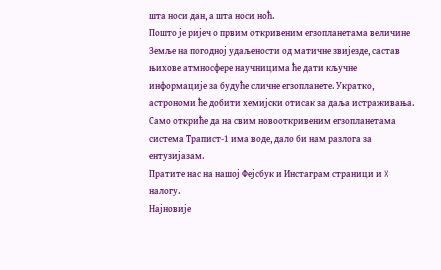шта носи дан, а шта носи ноћ.
Пошто је ријеч о првим откривеним егзопланетама величине Земље на погодној удаљености од матичне звијезде, састав њихове атмносфере научницима ће дати кључне информације за будуће сличне егзопланете. Укратко, астрономи ће добити хемијски отисак за даља истраживања.
Само откриће да на свим новооткривеним егзопланетама система Трапист-1 има воде, дало би нам разлога за ентузијазам.
Пратите нас на нашој Фејсбук и Инстаграм страници и X налогу.
Најновије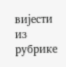вијести из рубрике